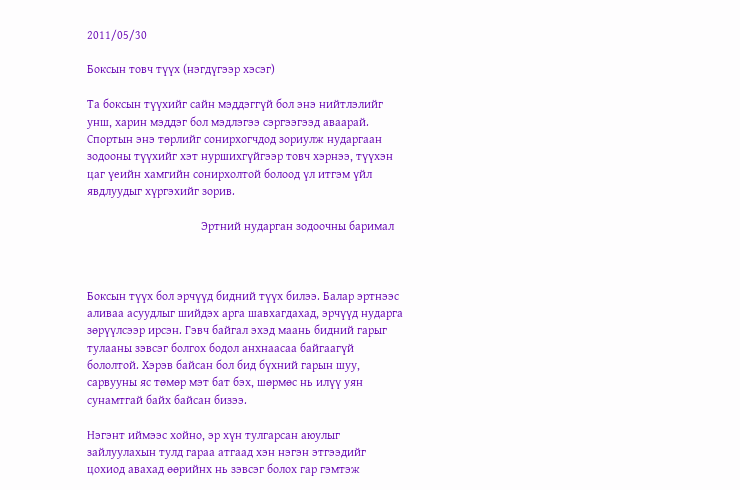2011/05/30

Боксын товч түүх (нэгдүгээр хэсэг)

Та боксын түүхийг сайн мэддэггүй бол энэ нийтлэлийг унш, харин мэддэг бол мэдлэгээ сэргээгээд аваарай. Спортын энэ төрлийг сонирхогчдод зориулж нударгаан зодооны түүхийг хэт нуршихгүйгээр товч хэрнээ, түүхэн цаг үеийн хамгийн сонирхолтой болоод үл итгэм үйл явдлуудыг хүргэхийг зорив.

                                      Эртний нударган зодоочны баримал



Боксын түүх бол эрчүүд бидний түүх билээ. Балар эртнээс аливаа асуудлыг шийдэх арга шавхагдахад, эрчүүд нударга зөрүүлсээр ирсэн. Гэвч байгал эхэд маань бидний гарыг тулааны зэвсэг болгох бодол анхнаасаа байгаагүй бололтой. Хэрэв байсан бол бид бүхний гарын шуу, сарвууны яс төмөр мэт бат бэх, шөрмөс нь илүү уян сунамтгай байх байсан бизээ.

Нэгэнт иймээс хойно, эр хүн тулгарсан аюулыг зайлуулахын тулд гараа атгаад хэн нэгэн этгээдийг цохиод авахад өөрийнх нь зэвсэг болох гар гэмтэж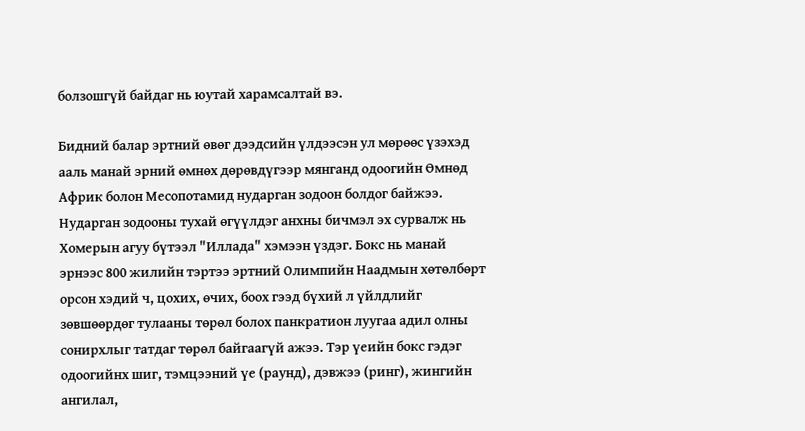болзошгүй байдаг нь юутай харамсалтай вэ.

Бидний балар эртний өвөг дээдсийн үлдээсэн ул мөрөөс үзэхэд ааль манай эрний өмнөх дөрөвдүгээр мянганд одоогийн Өмнөд Африк болон Месопотамид нударган зодоон болдог байжээ. Нударган зодооны тухай өгүүлдэг анхны бичмэл эх сурвалж нь Хомерын агуу бүтээл "Иллада" хэмээн үздэг. Бокс нь манай эрнээс 800 жилийн тэртээ эртний Олимпийн Наадмын хөтөлбөрт орсон хэдий ч, цохих, өчих, боох гээд бүхий л үйлдлийг зөвшөөрдөг тулааны төрөл болох панкратион луугаа адил олны сонирхлыг татдаг төрөл байгаагүй ажээ. Тэр үеийн бокс гэдэг одоогийнх шиг, тэмцээний үе (раунд), дэвжээ (ринг), жингийн ангилал,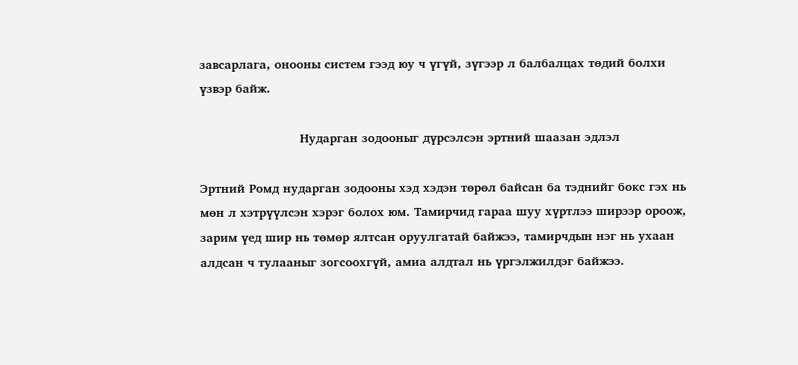завсарлага, онооны систем гээд юу ч үгүй, зүгээр л балбалцах төдий болхи үзвэр байж.

                         Нударган зодооныг дүрсэлсэн эртний шаазан эдлэл

Эртний Ромд нударган зодооны хэд хэдэн төрөл байсан ба тэднийг бокс гэх нь мөн л хэтрүүлсэн хэрэг болох юм. Тамирчид гараа шуу хүртлээ ширээр ороож, зарим үед шир нь төмөр ялтсан оруулгатай байжээ, тамирчдын нэг нь ухаан алдсан ч тулааныг зогсоохгүй, амиа алдтал нь үргэлжилдэг байжээ.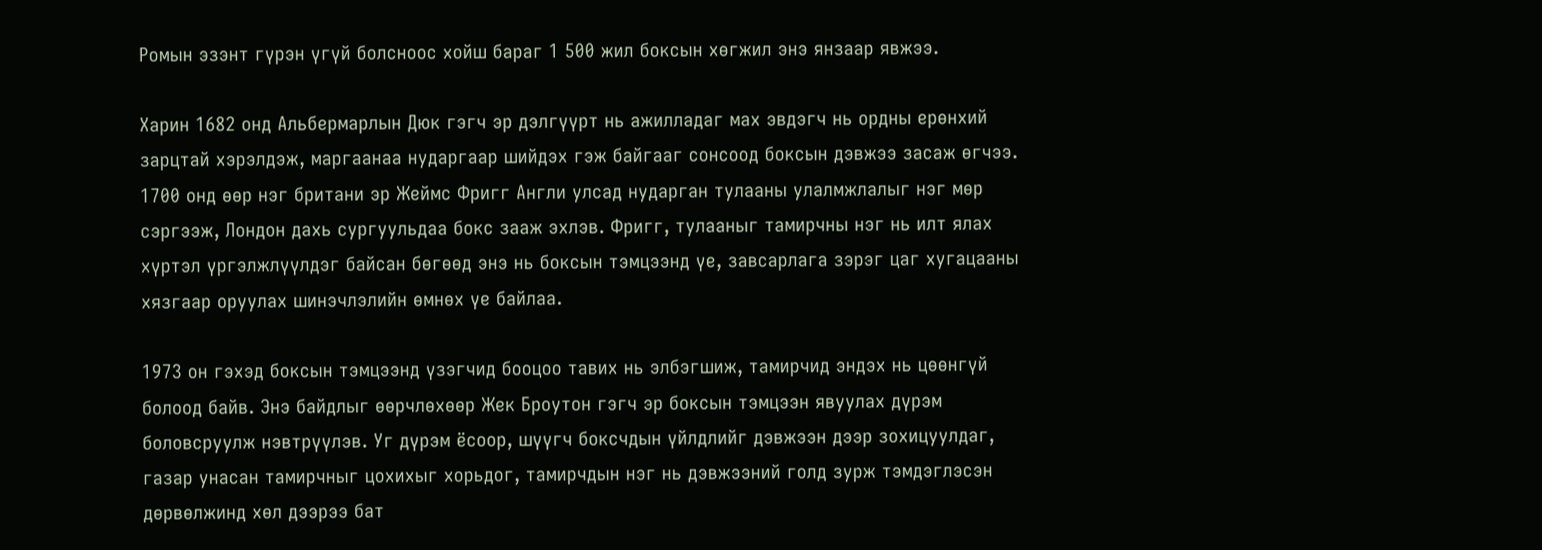Ромын эзэнт гүрэн үгүй болсноос хойш бараг 1 500 жил боксын хөгжил энэ янзаар явжээ.

Харин 1682 онд Альбермарлын Дюк гэгч эр дэлгүүрт нь ажилладаг мах эвдэгч нь ордны ерөнхий зарцтай хэрэлдэж, маргаанаа нударгаар шийдэх гэж байгааг сонсоод боксын дэвжээ засаж өгчээ. 1700 онд өөр нэг британи эр Жеймс Фригг Англи улсад нударган тулааны улалмжлалыг нэг мөр сэргээж, Лондон дахь сургуульдаа бокс зааж эхлэв. Фригг, тулааныг тамирчны нэг нь илт ялах хүртэл үргэлжлүүлдэг байсан бөгөөд энэ нь боксын тэмцээнд үе, завсарлага зэрэг цаг хугацааны хязгаар оруулах шинэчлэлийн өмнөх үе байлаа.

1973 он гэхэд боксын тэмцээнд үзэгчид бооцоо тавих нь элбэгшиж, тамирчид эндэх нь цөөнгүй болоод байв. Энэ байдлыг өөрчлөхөөр Жек Броутон гэгч эр боксын тэмцээн явуулах дүрэм боловсруулж нэвтрүүлэв. Уг дүрэм ёсоор, шүүгч боксчдын үйлдлийг дэвжээн дээр зохицуулдаг, газар унасан тамирчныг цохихыг хорьдог, тамирчдын нэг нь дэвжээний голд зурж тэмдэглэсэн дөрвөлжинд хөл дээрээ бат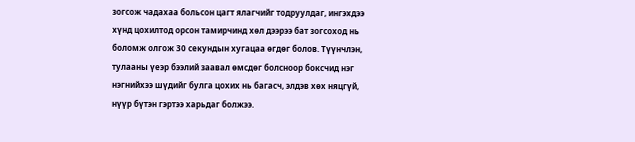зогсож чадахаа больсон цагт ялагчийг тодруулдаг, ингэхдээ хүнд цохилтод орсон тамирчинд хөл дээрээ бат зогсоход нь боломж олгож 30 секундын хугацаа өгдөг болов. Түүнчлэн, тулааны үеэр бээлий заавал өмсдөг болсноор боксчид нэг нэгнийхээ шүдийг булга цохих нь багасч, элдэв хөх няцгүй, нүүр бүтэн гэртээ харьдаг болжээ.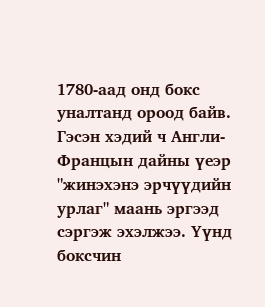1780-аад онд бокс уналтанд ороод байв. Гэсэн хэдий ч Англи-Францын дайны үеэр "жинэхэнэ эрчүүдийн урлаг" маань эргээд сэргэж эхэлжээ. Үүнд боксчин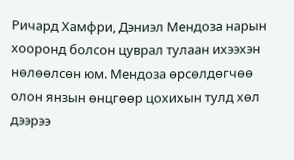Ричард Хамфри, Дэниэл Мендоза нарын хооронд болсон цуврал тулаан ихээхэн нөлөөлсөн юм. Мендоза өрсөлдөгчөө олон янзын өнцгөөр цохихын тулд хөл дээрээ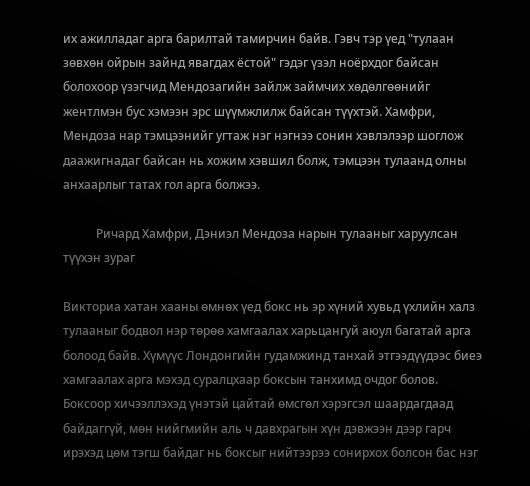их ажилладаг арга барилтай тамирчин байв. Гэвч тэр үед "тулаан зөвхөн ойрын зайнд явагдах ёстой" гэдэг үзэл ноёрхдог байсан болохоор үзэгчид Мендозагийн зайлж займчих хөдөлгөөнийг жентлмэн бус хэмээн эрс шүүмжлилж байсан түүхтэй. Хамфри, Мендоза нар тэмцээнийг угтаж нэг нэгнээ сонин хэвлэлээр шоглож даажигнадаг байсан нь хожим хэвшил болж, тэмцээн тулаанд олны анхаарлыг татах гол арга болжээ.

           Ричард Хамфри, Дэниэл Мендоза нарын тулааныг харуулсан түүхэн зураг

Викториа хатан хааны өмнөх үед бокс нь эр хүний хувьд үхлийн халз тулааныг бодвол нэр төрөө хамгаалах харьцангуй аюул багатай арга болоод байв. Хүмүүс Лондонгийн гудамжинд танхай этгээдүүдээс биеэ хамгаалах арга мэхэд суралцхаар боксын танхимд очдог болов. Боксоор хичээллэхэд үнэтэй цайтай өмсгөл хэрэгсэл шаардагдаад байдаггүй, мөн нийгмийн аль ч давхрагын хүн дэвжээн дээр гарч ирэхэд цөм тэгш байдаг нь боксыг нийтээрээ сонирхох болсон бас нэг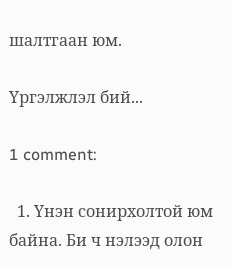шалтгаан юм.

Үргэлжлэл бий...

1 comment:

  1. Үнэн сонирхолтой юм байна. Би ч нэлээд олон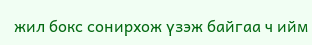жил бокс сонирхож үзэж байгаа ч ийм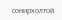сонирхолтой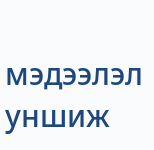мэдээлэл уншиж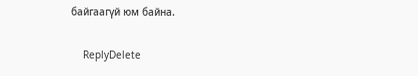байгаагүй юм байна.

    ReplyDelete